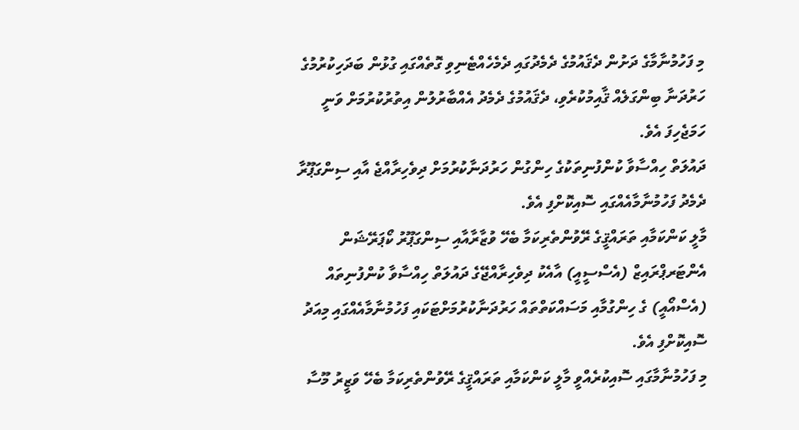މި ފަހުމުނާމާގެ ދަށުން ދެޤައުމުގެ ދެމެދުގައި ދެމެހެއްޓެނިވި ގޮތެއްގައި ގުޅުން ބަދަހިކުރުމުގެ ހަރުދަނާ ބިންގަލެއް ޤާއިމުކުރެވި، ދެޤައުމުގެ ދެމެދު އެއްބާރުލުން އިތުރުކުރުމަށް ވަނީ ހަމަޖެހިފަ އެވެ.
ދައުލަތް ހިއްސާވާ ކުންފުނިތަކުގެ ހިންގުން ހަރުދަނާކުރުމަށް ދިވެހިރާއްޖެ އާއި ސިންގަޕޫރާ ދެމެދު ފަހުމުނާމާއެއްގައި ސޮއިކޮށްފި އެވެ.
މާލީ ކަންކަމާއި ތަރައްޤީގެ ރޭވުންތެރިކަމާ ބެހޭ ވުޒާރާއާއި ސިންގަޕޫރު ކޯޕަރޭޝަން އެންޓަރޕްރައިޒް (އެސްސީއީ) އާއެކު ދިވެހިރާއްޖޭގެ ދައުލަތް ހިއްސާވާ ކުންފުނިތައް (އެސްއޯއީ) ގެ ހިންގުމާއި މަސައްކަތްތައް ހަރުދަނާކުރުމަށްޓަކައި ފަހުމުނާމާއެއްގައި މިއަދު ސޮއިކޮށްފި އެވެ.
މި ފަހުމުނާމާގައި ސޮއިކުރެއްވީ މާލީ ކަންކަމާއި ތަރައްޤީގެ ރޭވުންތެރިކަމާ ބެހޭ ވަޒީރު މޫސާ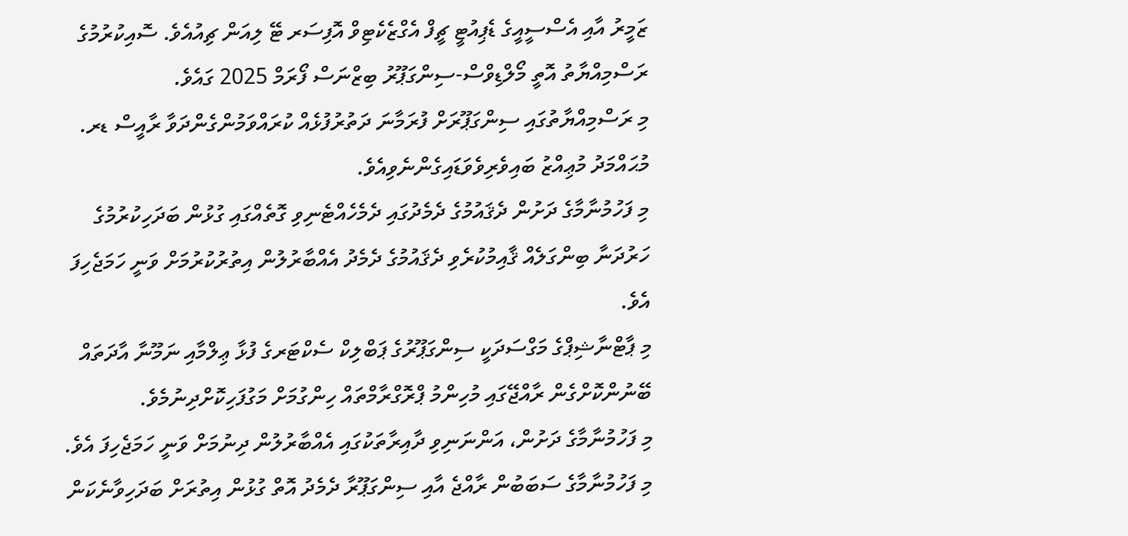ޒަމީރު އާއި އެސްސީއީގެ ޑެޕިއުޓީ ޗީފް އެގްޒެކެޓިވް އޮފިސަރ ޓޭ ލިއަން ޗިއުއެވެ. ސޮއިކުރުމުގެ ރަސްމިއްޔާތު އޮތީ މޯލްޑިވްސް-ސިންގަޕޫރު ބިޒްނަސް ފޯރަމް 2025 ގައެވެ.
މި ރަސްމިއްޔާތުގައި ސިންގަޕޫރަށް ފުރަމާނަ ދަތުރުފުޅެއް ކުރައްވަމުންގެންދަވާ ރާއީސް ޑރ. މުޙައްމަދު މުޢިއްޒު ބައިވެރިވެވަޑައިގެންނެވިއެވެ.
މި ފަހުމުނާމާގެ ދަށުން ދެޤައުމުގެ ދެމެދުގައި ދެމެހެއްޓެނިވި ގޮތެއްގައި ގުޅުން ބަދަހިކުރުމުގެ ހަރުދަނާ ބިންގަލެއް ޤާއިމުކުރެވި ދެޤައުމުގެ ދެމެދު އެއްބާރުލުން އިތުރުކުރުމަށް ވަނީ ހަމަޖެހިފަ އެވެ.
މި ޕާޓްނާޝިޕްގެ މަގްސަދަކީ ސިންގަޕޫރުގެ ޕަބްލިކް ސެކްޓަރގެ ފުޅާ ޢިލްމާއި ނަމޫނާ އާދަތައް ބޭނުންކޮށްގެން ރާއްޖޭގައި މުހިންމު ޕްރޮގްރާމްތައް ހިންގުމަށް މަގުފަހިކޮށްދިނުމެވެ.
މި ފަހުމުނާމާގެ ދަށުން، އަންނަނިވި ދާއިރާތަކުގައި އެއްބާރުލުން ދިނުމަށް ވަނީ ހަމަޖެހިފަ އެވެ.
މި ފަހުމުނާމާގެ ސަބަބުން ރާއްޖެ އާއި ސިންގަޕޫރާ ދެމެދު އޮތް ގުޅުން އިތުރަށް ބަދަހިވާނެކަން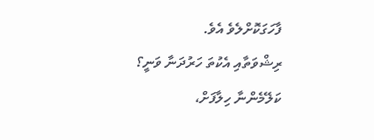ފާހަގަކޮށްލެވެ އެވެ.
ރިޝްވަތާއި އެކުތަ ހަރުދަނާ ވަނީ؟ ކަލޭމެންނާ ހިލާފަށް،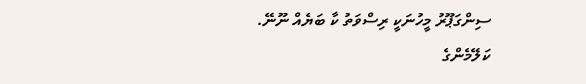ސިންގަޕޫރު މީހުނަކީ ރިސްވަތު ކާ ބަޔެއް ނޫނޭ.
ކަލޭމެންގެ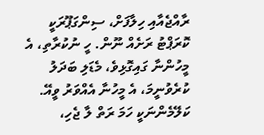ރާއްޖެއާއި ހިލާފަށް، ސިންގަޕޫރަކީ ކޮރަޕްޓު ރަށެއް ނޫން. ހީ ނުކުރާތި، އެ މީހުންނާ ގައިގޮޅިވެ، މެޑަލި ބަދަލު ކުރެވުނީމަ، އެ މީހުނާ އެއްވަރު ވީއޭ. ކަލޭމެންނަކީ ހަމަ ރަތް ލާ ޖެހި،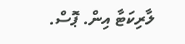ލާރިކަޓާ އިން. ޕޮސް.